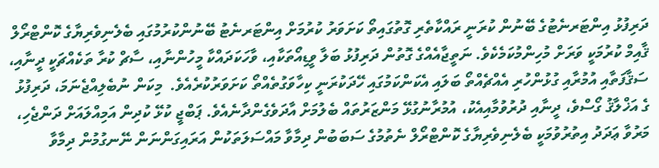ދަރިފުޅު އިންޓަރނެޓުގެ ބޭނުން ކުރަނީ ރައްކާތެރި ގޮތުގައިތޯ ކަށަވަރު ކުރުމަށް އިންޓަރނެޓު ބޭނުންކުރުމުގައި ބެލެނިވެރިޔާގެ ކޮންޓްރޯލް ޤާއިމް ކުރުމަކީ ވަރަށް މުހިންމުކަމެކެވެ. ނަތީޖާއެއްގެ ގޮތުން ދަރިފުޅު ބަލާ ވީޑިއޯތަކާއި، ވާހަކަދައްކާ މީހުންނާއި، ސާޗް ކުރާ ތަކެއްޗަކީ ދީނާއި، ސަޤާފަތާއި އުމުރާއި ގުޅުންހުރި އެއްޗެއްތޯ ބަލައި އެކަންކަމުގައި ހޭދަކުރަނީ ކިހާވަގުތެއްތޯ ކަށަވަރުކުރެއެވެ.  މިކަން ނުބެލިއްޖެނަމަ، ދަރިފުޅު ގެ އަޚްލާޤު ގޯސްވެ، ދީނާއި ދުރުވުމާއިއެކު، އުމުރާނުގުޅޭ މަންޒަރުތައް ބެލުމަށް އާދަވެގެންދާނެއެވެ. ޕަބްޖީ ކުޅޭ ކުދިން އަމިއްލައަށް ދަންޖެހި، މަރުވާ ޢަދަދު އިތުރުވުމަކީ ބެލެނިވެރިޔާގެ ކޮންޓްރޯލް ނެތުމުގެ ސަބަބުން ދިމާވާ މައްސަލަތަކުން އަރައިގަންނަން ނޭނގުމުން ދިމާވާ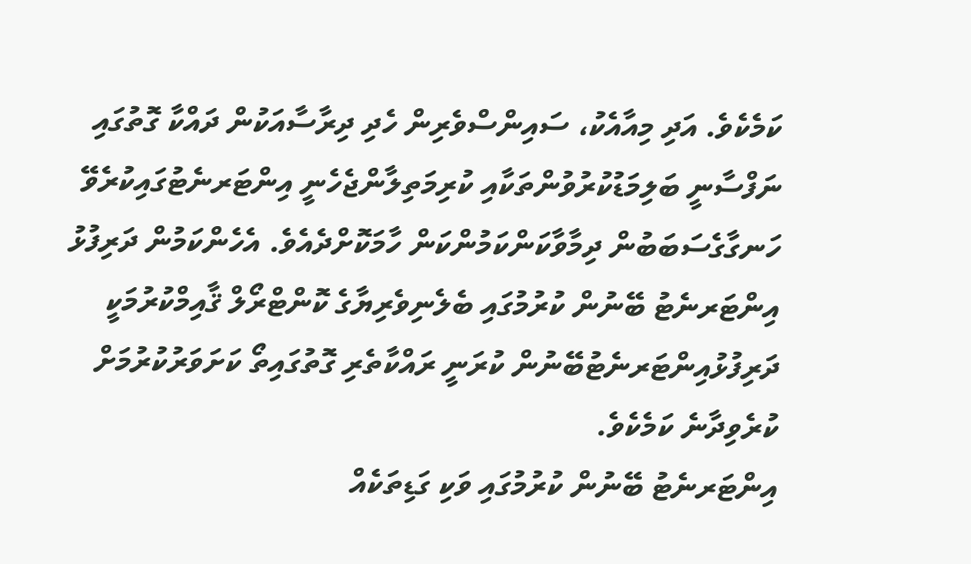ކަމެކެވެ. އަދި މިއާއެކު، ސައިންސްވެރިން ހެދި ދިރާސާއަކުން ދައްކާ ގޮތުގައި ނަފްސާނީ ބަލިމަޑުކުރުވުންތަކާއި ކުރިމަތިލާންޖެހެނީ އިންޓަރނެޓުގައިކުރެވޭ ހަނގާގެސަބަބުން ދިމާވާކަންކަމުންކަން ހާމަކޮށްދެއެވެ. އެހެންކަމުން ދަރިފުޅު އިންޓަރނެޓު ބޭނުން ކުރުމުގައި ބެލެނިވެރިޔާގެ ކޮންޓްރޯލް ޤާއިމްކުރުމަކީ ދަރިފުޅުއިންޓަރނެޓުބޭނުން ކުރަނީ ރައްކާތެރި ގޮތުގައިތޯ ކަށަވަރުކުރުމަށް ކުރެވިދާނެ ކަމެކެވެ.
އިންޓަރނެޓު ބޭނުން ކުރުމުގައި ވަކި ގަޑިތަކެއް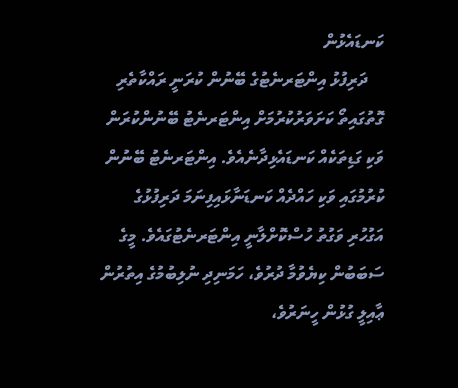ކަނޑައެޅުން
    ދަރިފުޅު އިންޓަރނެޓުގެ ބޭނުން ކުރަނީ ރައްކާތެރި  ގޮތުގައިތޯ ކަށަވަރުކުރުމަށް އިންޓަރނެޓު ބޭނުންކުރަން ވަކި ގަޑިތަކެއް ކަނޑައެޅިދާނެއެވެ. އިންޓަރނެޓު ބޭނުން ކުރުމުގައި ވަކި ހައްދެއް ކަނޑަނާޅައިފިނަމަ ދަރިފުޅުގެ އަގުހުރި ވަގުތު ހުސްކޮށްލާނީ އިންޓަރނެޓުގައެވެ. މީގެ ސަބަބުން ކިޔެވުމާ ދުރުވެ، ހަމަނިދި ނުލިބުމުގެ އިތުރުން ޢާއިލީ ގުޅުން ހީނަރުވެ،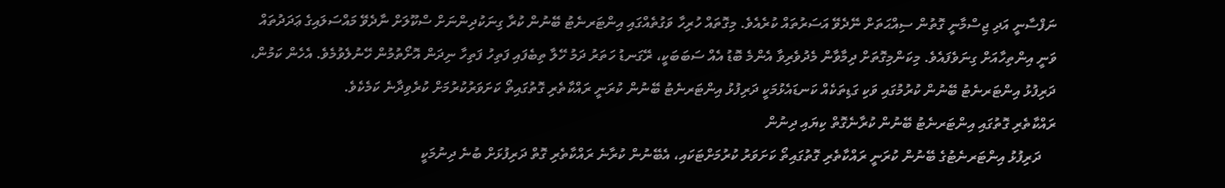ނަފްސާނީ އަދި ޖިސްމާނީ ގޮތުން ސިއްޙަތަށް ނޭދެވޭ އަސަރުތައް ކުރެއެވެ. މިގޮތައް ހުރިހާ ވަގުތެއްގައި އިންޓަރނެޓު ބޭނުން ކުރާ ގިނަކުދިންނަށް ސްކޫލަށް ނާދެވޭ މައްސަލައިގެ ޢަދަދުތައް ވަނީ އިންތިހާއަށް ގިނަވެފައެވެ. މިކަންމިގޮތަށް ދިމާވާން މެދުވެރިވާ އެންމެ ބޮޑު އެއް ސަބަބަކީ، ރޭގަނޑު ހަތަރު ދަމު ހޭލާ ތިބެފައި ފަތިހު ފަތިހާ ނިދަން އޮށޯތުމުން ހޭނުލެވުމެވެ. އެހެން ކަމުން، ދަރިފުޅު އިންޓަރނެޓު ބޭނުން ކުރުމުގައި ވަކި ގަޑިތަކެއް ކަނޑައެޅުމަކީ ދަރިފުޅު އިންޓަރނެޓު ބޭނުން ކުރަނީ ރައްކާތެރި ގޮތުގައިތޯ ކަށަވަރުކުރުމަށް ކުރެވިދާނެ ކަމެކެވެ.
ރައްކާތެރި ގޮތުގައި އިންޓަރނެޓު ބޭނުން ކުރާނެގޮތް ކިޔައި ދިނުން
    ދަރިފުޅު އިންޓަރނެޓުގެ ބޭނުން ކުރަނީ ރައްކާތެރި ގޮތުގައިތޯ ކަށަވަރު ކުރުމަށްޓަކައި، އެބޭނުން ކުރާނެ ރައްކާތެރި ގޮތް ދަރިފުޅަށް ބުނެ ދިނުމަކީ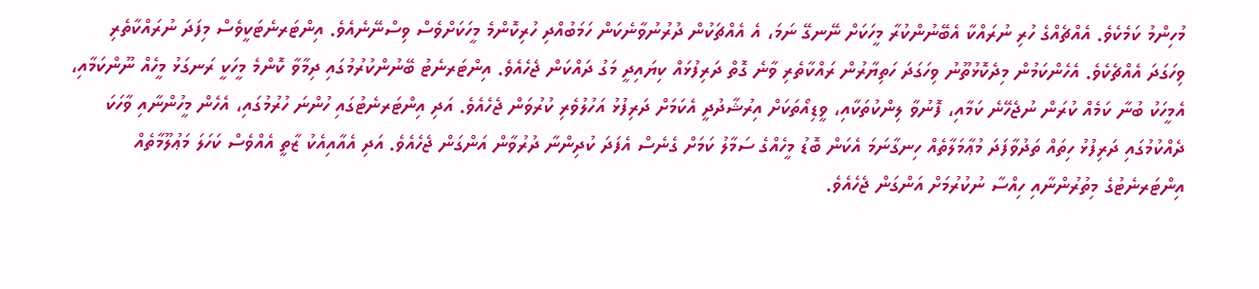މުހިންމު ކަމެކެވެ. އެއްޗެއްގެ ހުރި ނުރައްކާ އެބޭނުންކުރާ މީހަކަށް ނޭނގޭ ނަމަ، އެ އެއްޗަކުން ދުރުނުވާނެކަން ހަމަބުއްދި ހުރިކޮންމެ މީހަކަށްވެސް ވިސްނޭނެއެވެ. އިންޓަރނެޓަކީވެސް މިފަދަ ނުރައްކާތެރި  ވިހަގަދަ އެއްޗެކެވެ. އެހެންކަމުން މިދެކޮޅުތޫނު ވިހަގަދަ ހަތިޔާރުން ރައްކާތެރި ވާނެ ގޮތް ދަރިފުޅައް ކިޔައިދީ މަގު ދައްކަން ޖެހެއެވެ. އިންޓަރނެޓު ބޭނުންކުރުމުގައި ދިމާވާ ކޮންމެ މީހަކީ ރަނގަޅު މީހެއް ނޫންކަމާއި، އެމީހަކު ބުނާ ކަމެއް ކުރަން ނުޖެހޭނެ ކަމާއި، ފޮނުވާ ލިންކުތަކާއި، ވީޑިއޯތަކަށް އިރުޝާދުދީ އެކަމަށް ދަރިފުޅު އަހުލުވެރި ކުރުވަން ޖެހެއެވެ. އަދި އިންޓަރނެޓުގައި ހުންނަ ހުރުމުގައި، އެހެން މީހުންނާއި ވާހަކަ ދެއްކުމުގައި ދަރިފުޅު ހިތައް ތަދުވާފަދަ މުޢާމަލާތެއް ހިނގާނަމަ އެކަން ބޮޑު މީހެއްގެ ސަމާލު ކަމަށް ގެނެސް އެފަދަ ކުދިންނާ ދުރުވާން އަންގަން ޖެހެއެވެ. އަދި އެއާއިއެކު ޒާތީ އެއްވެސް ކަހަލަ މަޢުލޫމާތެއް އިންޓަރނެޓުގެ މިތުރުންނާއި ހިއްސާ ނުކުރުމަށް އަންގަން ޖެހެއެވެ.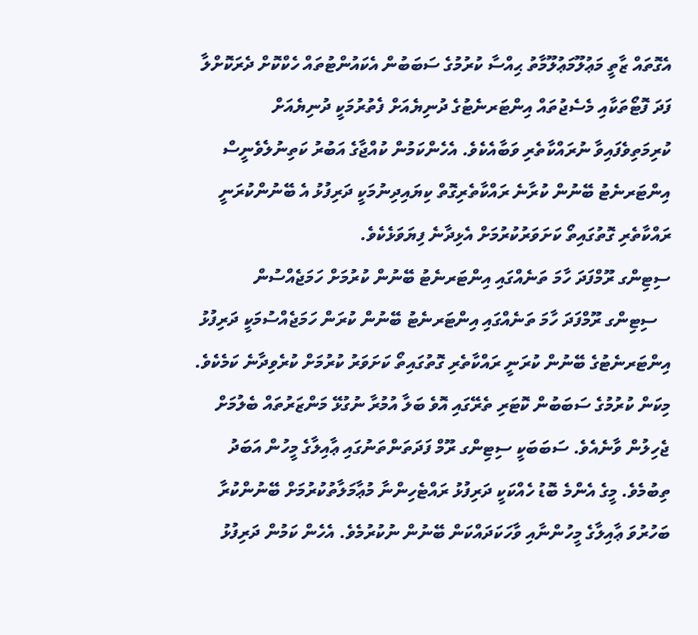އެގޮތައް ޒާތީ މަޢުލޫމަޢުލޫމާތު ޙިއްސާ ކުރުމުގެ ސަބަބުން އެކައުންޓުތައް ހެކްކޮށް ދެރަކޮށްލާ ފަދަ ފޮޓޯތަކާއި މެސެޖުތައް އިންޓަރނެޓުގެ ދުނިޔެއަށް ފެތުރުމަކީ ދުނިޔެއަށް ކުރިމަތިވެފައިވާ ނުރައްކާތެރި ވަބާއެކެވެ. އެހެންކަމުން ކުއްޖާގެ އަބުރު ކަތިނުލެވެނީސް އިންޓަރނެޓު ބޭނުން ކުރާނެ ރައްކާތެރިގޮތް ކިޔައިދިނުމަކީ ދަރިފުޅު އެ ބޭނުންކުރަނީ ރައްކާތެރި ގޮތުގައިތޯ ކަށަވަރުކުރުމަށް އެޅިދާނެ ފިޔަވަޅެކެވެ.
ސިޓިންގ ރޫމްފަދަ ހާމަ ތަނެއްގައި އިންޓަރނެޓު ބޭނުން ކުރުމަށް ހަމަޖެއްސުން
   ސިޓިންގ ރޫމްފަދަ ހާމަ ތަނެއްގައި އިންޓަރނެޓު ބޭނުން ކުރަން ހަމަޖެއްސުމަކީ ދަރިފުޅު އިންޓަރނެޓުގެ ބޭނުން ކުރަނީ ރައްކާތެރި ގޮތުގައިތޯ ކަށަވަރު ކުރުމަށް ކުރެވިދާނެ ކަމެކެވެ. މިކަން ކުރުމުގެ ސަބަބުން ކޮޓަރި ތެރޭގައި އޮވެ ބަލާ އުމުރާ ނުގުޅޭ މަންޒަރުތައް ބެލުމަށް ޖެހިލުން ވާނެއެވެ. ސަބަބަކީ ސިޓިންގ ރޫމް ފަދަތަންތަނުގައި ޢާއިލާގެ މީހުން އަބަދު ތިބުމެވެ. މީގެ އެންމެ ބޮޑު ހެއްކަކީ ދަރިފުޅު ރައްޓެހިންނާ މުޢާމަލާތުކުރުމަށް ބޭނުންކުރާ ބަހުރުވަ ޢާއިލާގެ މީހުންނާއި ވާހަކަދައްކަން ބޭނުން ނުކުރުމެވެ. އެހެން ކަމުން ދަރިފުޅު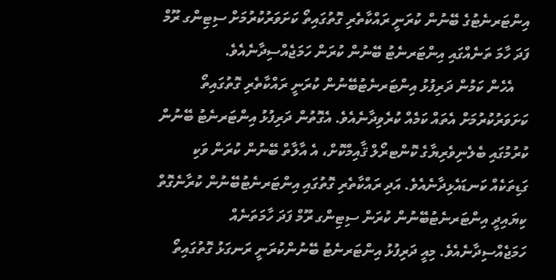އިންޓަރނެޓުގެ ބޭނުން ކުރަނީ ރައްކާތެރި ގޮތުގައިތޯ ކަށަވަރުކުރުމަށް ސިޓިންގ ރޫމް ފަދަ ހާމަ ތަނެއްގައި އިންޓަރނެޓު ބޭނުން ކުރަން ހަމަޖެއްސިދާނެއެވެ.
    އެހެން ކަމުން ދަރިފުޅު އިންޓަރނެޓުބޭނުން ކުރަނީ ރައްކާތެރި ގޮތުގައިތޯ ކަށަވަރުކުރުމަށް އެތައް ކަމެއް ކުރެވިދާނެއެވެ. އެގޮތުން ދަރިފުޅު އިންޓަރނެޓު ބޭނުން ކުރުމުގައި ބެލެނިވެރިޔާގެ ކޮންޓރޯލް ޤާއިމްކޮށް، އެ އާލާތް ބޭނުން ކުރަން ވަކި ގަޑިތަކެއް ކަނޑައެޅިދާނެއެވެ. އަދި ރައްކާތެރި ގޮތުގައި އިންޓަރނެޓުބޭނުން ކުރާނެގޮތް ކިޔައިދީ އިންޓަރނެޓުބޭނުން ކުރަން ސިޓިންގ ރޫމް ފަދަ ހާމަތަނެއް ހަމަޖެއްސިދާނެއެވެ. މިއީ ދަރިފުޅު އިންޓަރނެޓު ބޭނުންކުރަނީ ރަނގަޅު ގޮތުގައިތޯ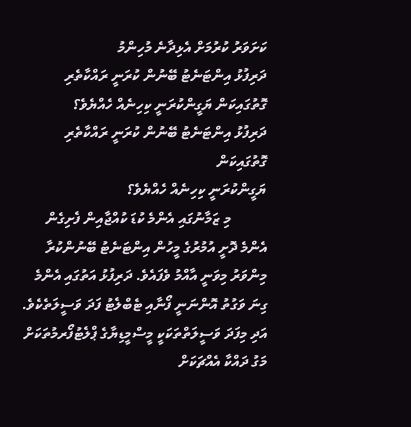ކަށަވަރު ކުރުމަށް އެޅިދާނެ މުހިންމު
ދަރިފުޅު އިންޓަނެޓު ބޭނުން ކުރަނީ ރައްކާތެރި ގޮތުގައިކަން ޔަގީންކުރަނީ ކިހިނެއް ހެއްޔެވެ؟
ދަރިފުޅު އިންޓަނެޓު ބޭނުން ކުރަނީ ރައްކާތެރި ގޮތުގައިކަން
ޔަގީންކުރަނީ ކިހިނެއް ހެއްޔެވެ؟
          މި ޒަމާނުގައި އެންމެ ކުޑަ ކުއްޖާއިން ފެށިގެން އެންމެ ދޮށީ އުމުރުގެ މީހުން އިންޓަނެޓު ބޭނުންކުރާ މިންވަރު މިވަނީ އާއްމު ވެފައެވެ. ދަރިފުޅު އަތުގައި އެންމެ ގިނަ ވަގުތު އޮންނަނީ ފޯނާއި ޓެބްލެޓު ފަދަ ވަސީލަތެކެވެ. އަދި މިފަދަ ވަސީލަތްތަކަކީ މީސްމީޑިޔާގެ ޕްލެޓުފޯރމުތަކަށް މަގު ދައްކާ އެއްޗަކަށް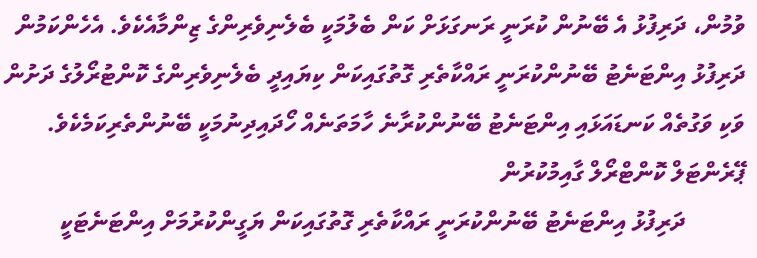ވުމުން، ދަރިފުޅު އެ ބޭނުން ކުރަނީ ރަނގަޅަށް ކަން ބެލުމަކީ ބެލެނިވެރިންގެ ޒިންމާއެކެވެ. އެހެންކަމުން ދަރިފުޅު އިންޓަނެޓު ބޭނުންކުރަނީ ރައްކާތެރި ގޮތުގައިކަން ކިޔައިދީ ބެލެނިވެރިންގެ ކޮންޓުރޯލުގެ ދަށުން ވަކި ވަގުތެއް ކަނޑައަޅައި އިންޓަނެޓު ބޭނުންކުރާނެ ހާމަތަނެއް ހޯދައިދިނުމަކީ ބޭނުންތެރިކަމެކެވެ.
ޕޭރެންޓަލް ކޮންޓްރޯލް ގާއިމުކުރުން
          ދަރިފުޅު އިންޓަނެޓު ބޭނުންކުރަނީ ރައްކާތެރި ގޮތުގައިކަން ޔަގީންކުރުމަށް އިންޓަނެޓަކީ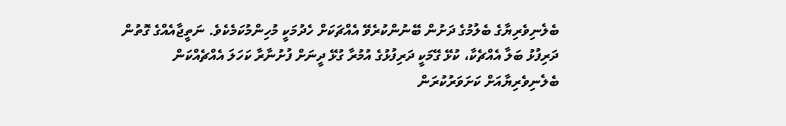ބެލެނިވެރިޔާގެ ބެލުމުގެ ދަށުން ބޭނުންކުރެވޭ އެއްޗަކަށް ހެދުމަކީ މުހިންމުކަމެކެވެ. ނަތީޖާއެއްގެ ގޮތުން ދަރިފުޅު ބަލާ އެއްޗެކާ، ކުޅޭ ގޭމަކީ ދަރިފުޅުގެ އުމުރާ ގުޅޭ ދީނަށް ފުށުނާރާ ކަހަލަ އެއްޗެއްކަން ބެލެނިވެރިޔާއަށް ކަށަވަރުކުރަން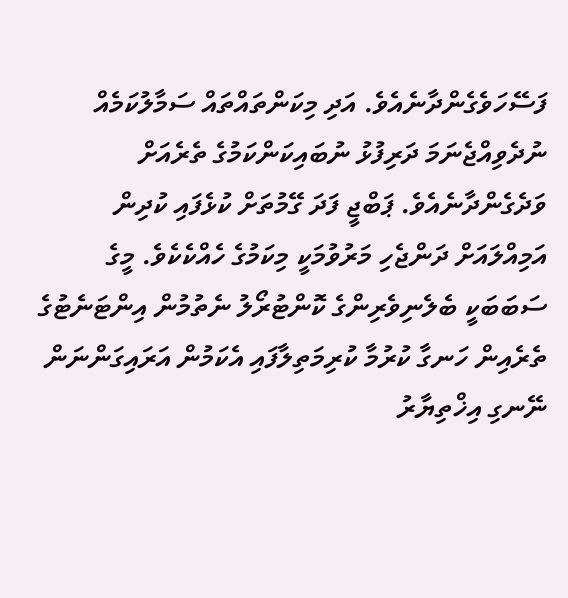ފަސޭހަވެގެންދާނެއެވެ. އަދި މިކަންތައްތައް ސަމާލުކަމެއް ނުދެވިއްޖެނަމަ ދަރިފުޅު ނުބައިކަންކަމުގެ ތެރެއަށް ވަދެގެންދާނެއެވެ. ޕަބްޖީ ފަދަ ގޭމުތަށް ކުޅެފައި ކުދިން އަމިއްލައަށް ދަންޖެހި މަރުވުމަކީ މިކަމުގެ ހެއްކެކެވެ. މީގެ ސަބަބަކީ ބެލެނިވެރިންގެ ކޮންޓުރޯލު ނެތުމުން އިންޓަނެޓުގެ ތެރެއިން ހަނގާ ކުރުމާ ކުރިމަތިލާފައި އެކަމުން އަރައިގަންނަން ނޭނގި އިޚްތިޔާރު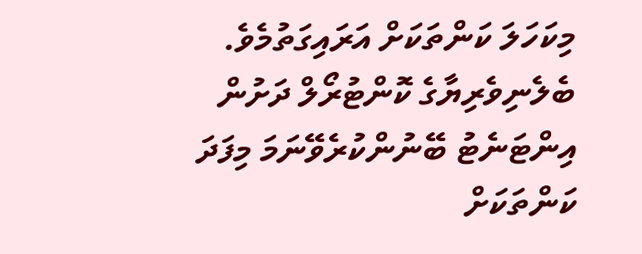މިކަހަލަ ކަންތަކަށް އަރައިގަތުމެވެ. ބެލެނިވެރިޔާގެ ކޮންޓުރޯލް ދަށުން އިންޓަނެޓު ބޭނުންކުރެވޭނަމަ މިފަދަ ކަންތަކަށް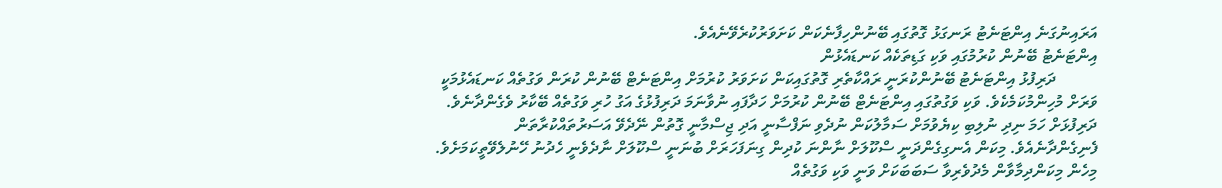އަރައިނުގަނެ އިންޓަނެޓު ރަނގަޅު ގޮތުގައި ބޭނުންހިފާނެކަން ކަށަވަރުކުރެވޭނެއެވެ.
އިންޓަނެޓު ބޭނުން ކުރުމުގައި ވަކި ގަޑިތަކެއް ކަނޑައެޅުން
          ދަރިފުޅު އިންޓަނެޓު ބޭނުންކުރަނީ ރައްކާތެރި ގޮތުގައިކަން ކަށަވަރު ކުރުމަށް އިންޓަނެޓް ބޭނުން ކުރަން ވަގުތެއް ކަނޑައެޅުމަކީ ވަރަށް މުހިންމުކަމެކެވެ. ވަކި ވަގުތުގައި އިންޓަނެޓް ބޭނުން ކުރުމަށް ހަދާފައި ނުވާނަމަ ދަރިފުޅުގެ އަގު ހުރި ވަގުތެއް ބޭކާރު ވެގެންދާނެވެ. ދަރިފުޅަށް ހަމަ ނިދި ނުލިބި ކިޔެވުމަށް ސަމާލުކަން ނުދެވި ނަފްސާނީ އަދި ޖިސްމާނީ ގޮތުން ނޭދެވޭ އަސަރުތައްކުރާތަން ފެނިގެންދާނެއެވެ. މިކަން އެނގިގެންދަނީ ސްކޫލަށް ނާންނަ ކުދިން ގިނަފަހަރަށް ބުނަނީ ސްކޫލަށް ނާދެވެނީ ހެދުނު ހޭނުލެވޭތީކަމަށެވެ. މިހެން މިކަންދިމާވާން މެދުވެރިވާ ސަބަބަކަށް ވަނީ ވަކި ވަގުތެއް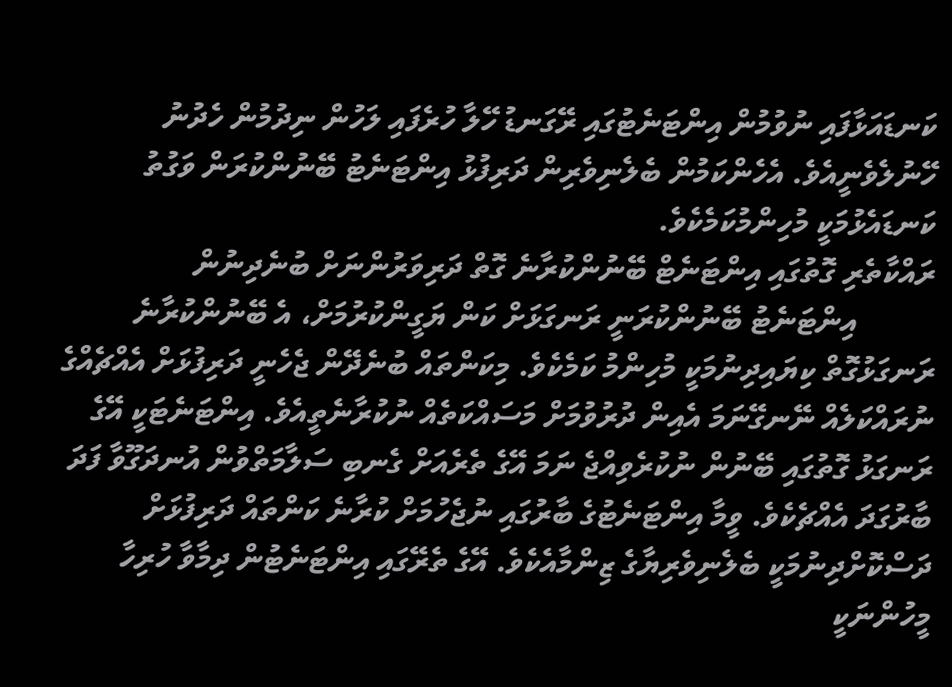ކަނޑައަޅާފައި ނުވުމުން އިންޓަނެޓުގައި ރޭގަނޑު ހޭލާ ހުރެފައި ލަހުން ނިދުމުން ހެދުނު ހޭނުލެވެނީއެވެ. އެހެންކަމުން ބެލެނިވެރިން ދަރިފުޅު އިންޓަނެޓު ބޭނުންކުރަން ވަގުތު ކަނޑައެޅުމަކީ މުހިންމުކަމެކެވެ.
ރައްކާތެރި ގޮތުގައި އިންޓަނެޓް ބޭނުންކުރާނެ ގޮތް ދަރިވަރުންނަށް ބުނެދިނުން
          އިންޓަނެޓު ބޭނުންކުރަނީ ރަނގަޅަށް ކަން ޔަގީންކުރުމަށް، އެ ބޭނުންކުރާނެ ރަނގަޅުގޮތް ކިޔައިދިނުމަކީ މުހިންމު ކަމެކެވެ. މިކަންތައް ބުނެދޭން ޖެހެނީ ދަރިފުޅަށް އެއްޗެއްގެ ނުރައްކަލެއް ނޭނގޭނަމަ އެއިން ދުރުވުމަށް މަސައްކަތެއް ނުކުރާނެތީއެވެ. އިންޓަނެޓަކީ އޭގެ ރަނގަޅު ގޮތުގައި ބޭނުން ނުކުރެވިއްޖެ ނަމަ އޭގެ ތެރެއަށް ގެނބި ސަލާމަތްވުން އުނދަގޫވާ ފަދަ ބާރުގަދަ އެއްޗެކެވެ. ވީމާ އިންޓަނެޓުގެ ބާރުގައި ނުޖެހުމަށް ކުރާނެ ކަންތައް ދަރިފުޅަށް ދަސްކޮށްދިނުމަކީ ބެލެނިވެރިޔާގެ ޒިންމާއެކެވެ. އޭގެ ތެރޭގައި އިންޓަނެޓުން ދިމާވާ ހުރިހާ މީހުންނަކީ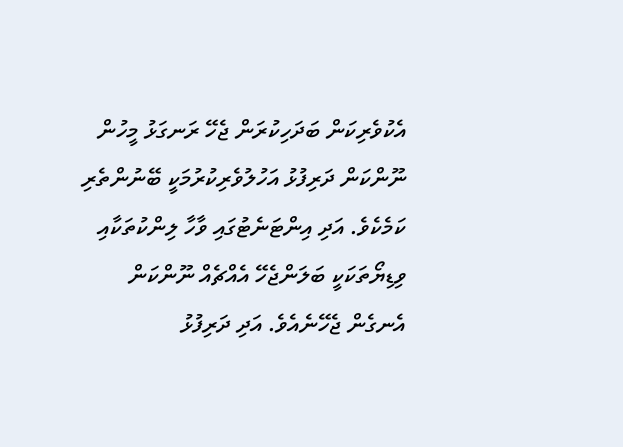އެކުވެރިކަން ބަދަހިކުރަން ޖެހޭ ރަނގަޅު މީހުން ނޫންކަން ދަރިފުޅު އަހުލުވެރިކުރުމަކީ ބޭނުންތެރި ކަމެކެވެ. އަދި އިންޓަނެޓުގައި ވާހާ ލިންކުތަކާއި ވިޑިޔޯތަކަކީ ބަލަންޖެހޭ އެއްޗެއް ނޫންކަން އެނގެން ޖެހޭނެއެވެ. އަދި ދަރިފުޅު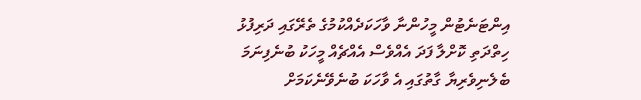އިންޓަނެޓުން މީހުންނާ ވާހަކަދެއްކުމުގެ ތެރޭގައި ދަރިފުޅު ހިތްދަތި ކޮށްލާ ފަދަ އެއްވެސް އެއްޗެއް މީހަކު ބުނެފިނަމަ ބެލެނިވެރިޔާ ގާތުގައި އެ ވާހަކަ ބުނެވޭނެކަމަށް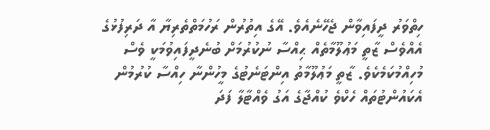ހިތްވަރު ދީފައިވާން ޖެހޭނެއެވެ. އޭގެ އިތުރުން ރަހުމަތްތެރިޔާ އާ ދަރިފުޅުގެ އެއްވެސް ޒާތީ މަޢުލޫމާތެއް ޙިއްސާ ނުކުރުމަށް ބުނެދީފައިވުމަކީ ވެސް މުހިއްމުކަމެކެވެ. ޒާތީ މަޢުލޫމާތު އިންޓަނެޓުގެ މީހުންނާ ހިއްސާ ކުރުމުން އެކައުންޓުތައް ހެކްވެ ކުއްޖާގެ އަގު ވެއްޓާލާ ފަދަ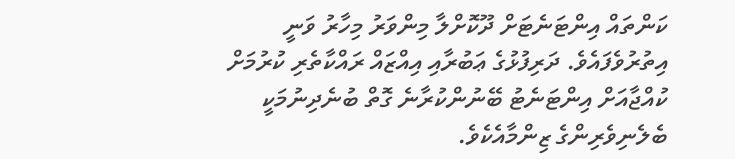ކަންތައް އިންޓަނެޓަށް ދޫކޮށްލާ މިންވަރު މިހާރު ވަނީ އިތުރުވެފައެވެ. ދަރިފުޅުގެ ޢަބުރާއި އިއްޒައް ރައްކާތެރި ކުރުމަށް ކުއްޖާއަށް އިންޓަނެޓު ބޭނުންކުރާނެ ގޮތް ބުނެދިނުމަކީ ބެލެނިވެރިންގެ ޒިންމާއެކެވެ.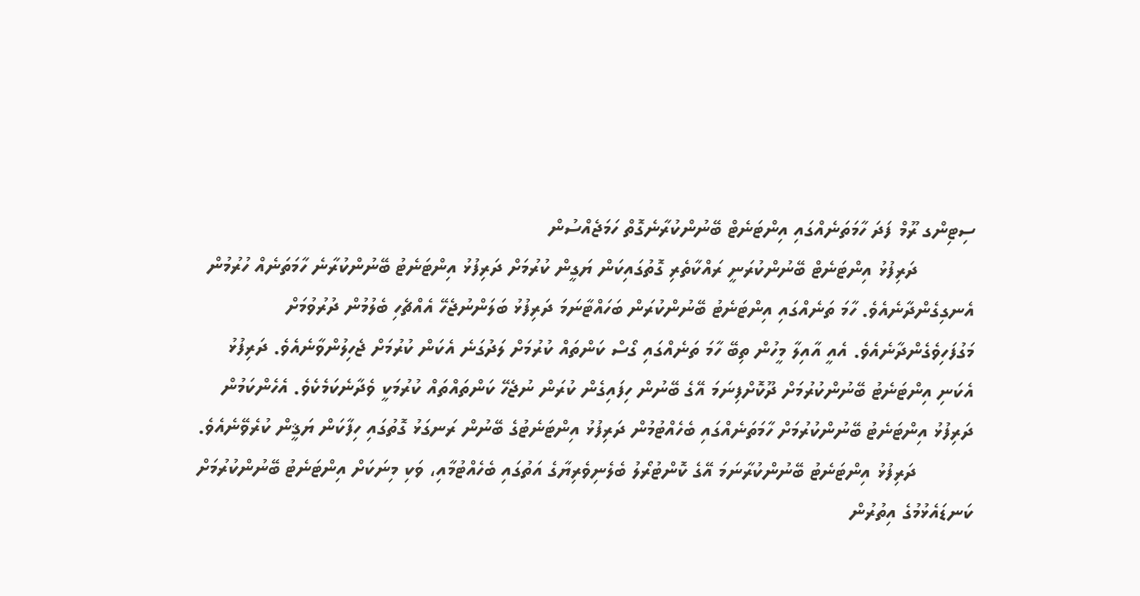ސިޓިންގ ރޫމް ފަދަ ހާމަތަނެއްގައި އިންޓަނެޓް ބޭނުންކުރާނެގޮތް ހަމަޖެއްސުން
          ދަރިފުޅު އިންޓަނެޓް ބޭނުންކުރަނީ ރައްކާތެރި ގޮތުގައިކަން ޔަގީން ކުރުމަށް ދަރިފުޅު އިންޓަނެޓު ބޭނުންކުރާނެ ހާމަތަނެއް ހުރުމުން އެނގިގެންދާނެއެވެ. ހާމަ ތަނެއްގައި އިންޓަނެޓު ބޭނުންކުރަން ބަހައްޓާނަމަ ދަރިފުޅު ބަލަންނުޖެހޭ އެއްޗެހި ބެލުމުން ދުރުވުމަށް މަގުފަހިވެގެންދާނެއެވެ. އެއީ އާއިލާ މީހުން ތިބޭ ހާމަ ތަނެއްގައި ގޯސް ކަންތައް ކުރުމަށް ލަދުގަނެ އެކަން ކުރުމަށް ޖެހިލުންވާނެއެވެ. ދަރިފުޅު އެކަނި އިންޓަނެޓު ބޭނުންކުރުމަށް ދޫކޮށްފިނަމަ އޭގެ ބޭނުން ހިފައިގެން ކުރަން ނުޖެހޭ ކަންތައްތައް ކުރުމަކީ ވެދާނެކަމެކެވެ. އެހެންކަމުން ދަރިފުޅު އިންޓަނެޓު ބޭނުންކުރުމަށް ހާމަތަނެއްގައި ބެހެއްޓުމުން ދަރިފުޅު އިންޓަނެޓުގެ ބޭނުން ރަނގަޅު ގޮތުގައި ހިފާކަން ޔަޤީން ކުރެވޭނެއެވެ.
          ދަރިފުޅު އިންޓަނެޓު ބޭނުންކުރާނަމަ އޭގެ ކޮންޓުރޯލު ބެލެނިވެރިޔާގެ އަތުގައި ބެހެއްޓުމާއި، ވަކި މިނަކަށް އިންޓަނެޓު ބޭނުންކުރުމަށް ކަނޑައެޅުމުގެ އިތުރުން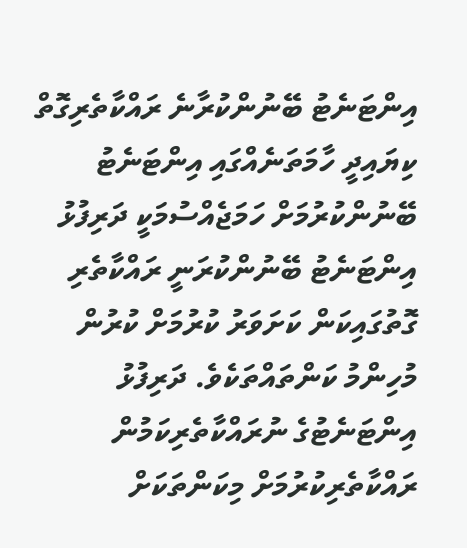އިންޓަނެޓު ބޭނުންކުރާނެ ރައްކާތެރިގޮތް ކިޔައިދީ ހާމަތަނެއްގައި އިންޓަނެޓު ބޭނުންކުރުމަށް ހަމަޖެއްސުމަކީ ދަރިފުޅު އިންޓަނެޓު ބޭނުންކުރަނީ ރައްކާތެރި ގޮތުގައިކަން ކަށަވަރު ކުރުމަށް ކުރުން މުހިންމު ކަންތައްތަކެވެ. ދަރިފުޅު އިންޓަނެޓުގެ ނުރައްކާތެރިކަމުން ރައްކާތެރިކުރުމަށް މިކަންތަކަށް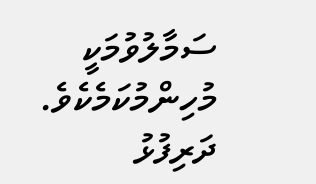ސަމާލުވުމަކީ މުހިންމުކަމެކެވެ.
ދަރިފުޅު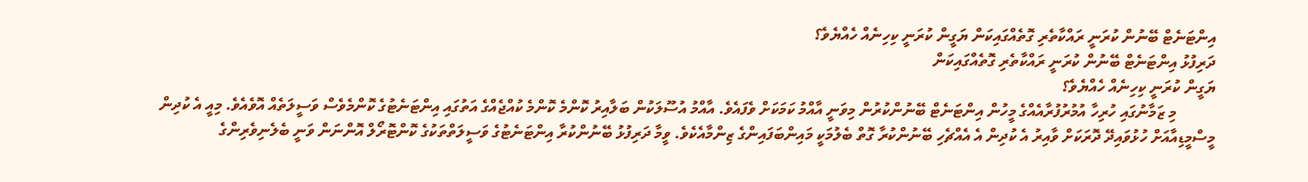އިންޓަނެޓް ބޭނުން ކުރަނީ ރައްކާތެރި ގޮތެއްގައިކަން ޔަގީން ކުރަނީ ކިހިނެއް ހެއްޔެވެ؟
ދަރިފުޅު އިންޓަނެޓް ބޭނުން ކުރަނީ ރައްކާތެރި ގޮތެއްގައިކަން
ޔަގީން ކުރަނީ ކިހިނެއް ހެއްޔެވެ؟
          މި ޒަމާނުގައި ހުރިހާ އުމުރުފުރާއެއްގެ މީހުން އިންޓަނެޓް ބޭނުންކުރުން މިވަނީ އާއްމު ކަމަކަށް ވެފައެވެ. އާއްމު އުސޫލަކުން ބަލާއިރު ކޮންމެ ކޮންމެ ކުއްޖެއްގެ އަތުގައި އިންޓަނެޓުގެ ކޮންމެވެސް ވަސީލަތެއް އޮވެއެވެ. މިއީ އެ ކުދިން މީސްމީޑިއާއަށް ހުޅުވައިދޭ ދޮރަކަށް ވާއިރު އެ ކުދިން އެ އެއްޗެހި ބޭނުންކުރާ ގޮތް ބެލުމަކީ މައިންބަފައިންގެ ޒިންމާއެކެވެ. ވީމާ ދަރިފުޅު ބޭނުންކުރާ އިންޓަނެޓުގެ ވަސީލަތްތަކުގެ ކޮންޓޮރޯލް އޮންނަން ވަނީ ބެލެނިވެރިންގެ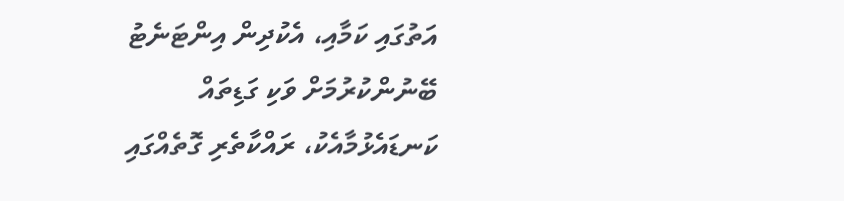އަތުގައި ކަމާއި، އެކުދިން އިންޓަނެޓު ބޭނުންކުރުމަށް ވަކި ގަޑިތައް ކަނޑައެޅުމާއެކު، ރައްކާތެރި ގޮތެއްގައި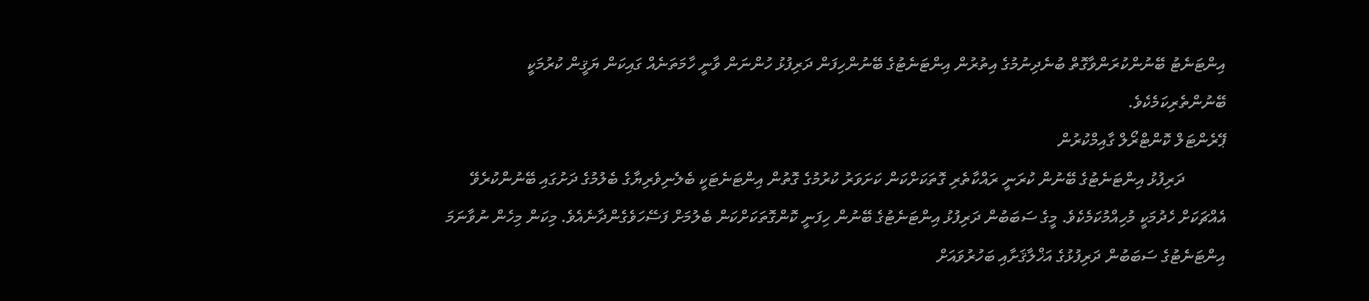އިންޓަނެޓު ބޭނުންކުރަންވާގޮތް ބުނެދިނުމުގެ އިތުރުން އިންޓަނެޓުގެ ބޭނުންހިފަން ދަރިފުޅު ހުންނަން ވާނީ ހާމަތަނެއް ގައިކަން ޔަޤީން ކުރުމަކީ ބޭނުންތެރިކަމެކެވެ.
ޕޭރެންޓަލް ކޮންޓްރޯލް ގާއިމްކުރުން
          ދަރިފުޅު އިންޓަނެޓުގެ ބޭނުން ކުރަނީ ރައްކާތެރި ގޮތަކަށްކަން ކަށަވަރު ކުރުމުގެ ގޮތުން އިންޓަނެޓަކީ ބެލެނިވެރިޔާގެ ބެލުމުގެ ދަށުގައި ބޭނުންކުރެވޭ އެއްޗަކަށް ހެދުމަކީ މުހިއްމުކަމެކެވެ. މީގެ ސަބަބުން ދަރިފުޅު އިންޓަނެޓުގެ ބޭނުން ހިފަނީ ކޮންގޮތަކަށްކަން ބެލުމަށް ފަސޭހަވެގެންދާނެއެވެ. މިކަން މިހެން ނުވާނަމަ އިންޓަނެޓުގެ ސަބަބުން ދަރިފުޅުގެ އަޚްލާޤަށާއި ބަހުރުވައަށް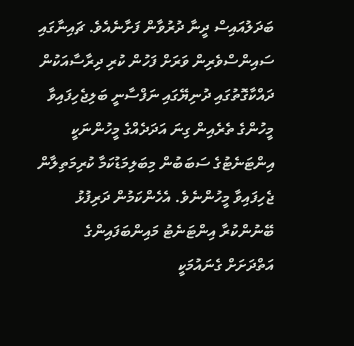ބަދަލުއައިސް ދީނާ ދުރުވާން ފަށާނެއެވެ. ޗައިނާގައި ސައިންސްވެރިން ވަރަށް ފަހުން ކުރި ދިރާސާއަކުން ދައްކާގޮތުގައި ދުނިޔޭގައި ނަފްސާނީ ބަލިޖެހިފައިވާ މީހުންގެ ތެރެއިން ގިނަ އަދަދެއްގެ މީހުންނަކީ އިންޓަނެޓުގެ ސަބަބުން މިބަލިމަޑުކަމާ ކުރިމަތިލާން ޖެހިފައިވާ މީހުންނެވެ. އެހެންކަމުން ދަރިފުޅު ބޭނުންކުރާ އިންޓަނެޓު މައިންބަފައިންގެ އަތްދަށަށް ގެނައުމަކީ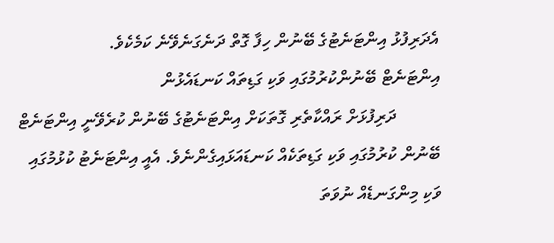އެދަރިފުޅު އިންޓަނެޓުގެ ބޭނުން ހިފާ ގޮތް ދަނެގަނެވޭނެ ކަމެކެވެ.
އިންޓަނެޓް ބޭނުންކުރުމުގައި ވަކި ގަޑިތައް ކަނޑައެޅުން
          ދަރިފުޅަށް ރައްކާތެރި ގޮތަކަށް އިންޓަނެޓުގެ ބޭނުން ކުރެވޭނީ އިންޓަނެޓް ބޭނުން ކުރުމުގައި ވަކި ގަޑިތަކެއް ކަނޑައަޅައިގެންނެވެ. އެއީ އިންޓަނެޓު ކުޅުމުގައި ވަކި މިންގަނޑެއް ނުވަތަ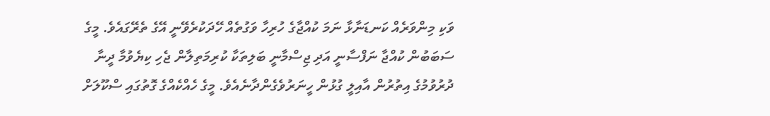ވަކި މިންވަރެއް ކަނޑަނާޅާ ނަމަ ކުއްޖާގެ ހުރިހާ ވަގުތެއް ހޭދަކުރެވޭނީ އޭގެ ތެރޭގައެވެ. މީގެ ސަބަބުން ކުއްޖާ ނަފްސާނީ އަދި ޖިސްމާނީ ބަލިތަކާ ކުރިމަތިލާން ޖެހި ކިޔެވުމާ ދީނާ ދުރުވުމުގެ އިތުރުން އާއިލީ ގުޅުން ހީނަރުވެގެންދާނެއެވެ. މީގެ ހެއްކެއްގެ ގޮތުގައި ސްކޫލަށް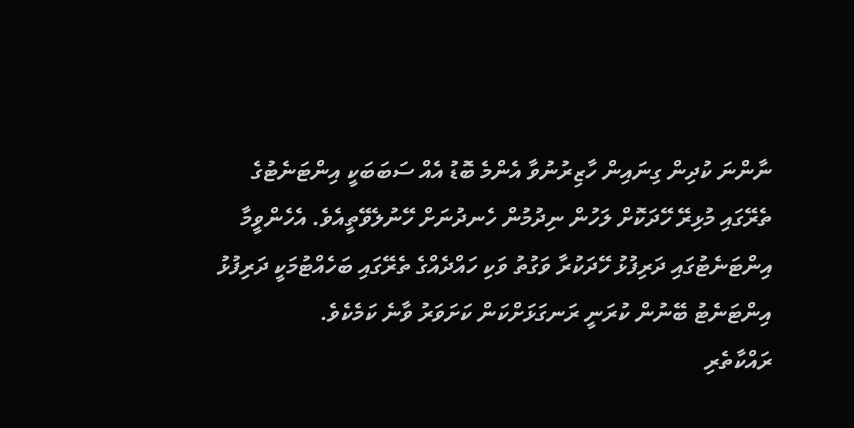ނާންނަ ކުދިން ގިނައިން ހާޒިރުނުވާ އެންމެ ބޮޑު އެއް ސަބަބަކީ އިންޓަނެޓުގެ ތެރޭގައި މުޅިރޭ ހޭދަކޮށް ލަހުން ނިދުމުން ހެނދުނަށް ހޭނުލެވޭތީއެވެ. އެހެންވީމާ އިންޓަނެޓުގައި ދަރިފުޅު ހޭދަކުރާ ވަގުތު ވަކި ހައްދެއްގެ ތެރޭގައި ބަހެއްޓުމަކީ ދަރިފުޅު އިންޓަނެޓު ބޭނުން ކުރަނީ ރަނގަޅަށްކަން ކަށަވަރު ވާނެ ކަމެކެވެ.
ރައްކާތެރި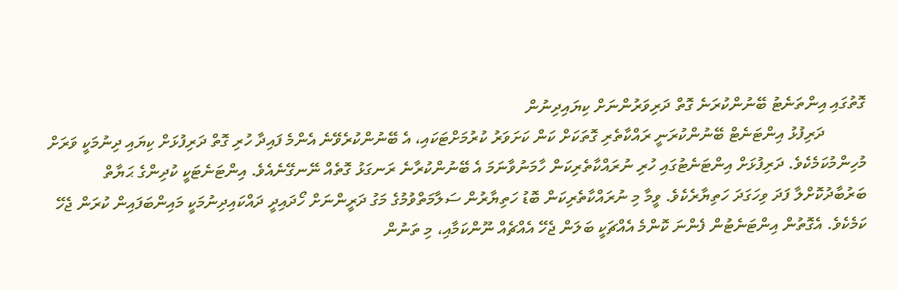ގޮތުގައި އިންތަނެޓު ބޭނުންކުރަނެ ގޮތް ދަރިވަރުންނަށް ކިޔައިދިނުން
          ދަރިފުޅު އިންޓަނެޓް ބޭނުންކުރަނީ ރައްކާތެރި ގޮތަކަށް ކަން ކަށަވަރު ކުރުމަށްޓަކައި، އެ ބޭނުންކުރެވޭނެ އެންމެ ފައިދާ ހުރި ގޮތް ދަރިފުޅަށް ކިޔައި ދިނުމަކީ ވަރަށް މުހިންމުކަމެކެވެ. ދަރިފުޅަށް އިންޓަނެޓުގައި ހުރި ނުރައްކާތެރިކަން ހާމަނުވާނަމަ އެ ބޭނުންކުރާނެ ރަނގަޅު ގޮތެއް ނޭނގޭނެއެވެ. އިންޓަނެޓަކީ ކުދިންގެ ޙަޔާތް ބަރުބާދުކޮށްލާ ފަދަ ވިހަގަދަ ހަތިޔާރެކެވެ. ވީމާ މި ނުރައްކާތެރިކަން ބޮޑު ހަތިޔާރުން ސަލާމަތްވުމުގެ މަގު ދަރީންނަށް ހޯދައިދީ ދައްކައިދިނުމަކީ މައިންބަފައިން ކުރަން ޖެހޭ ކަމެކެވެ. އެގޮތުން އިންޓަނެޓުން ފެންނަ ކޮންމެ އެއްޗަކީ ބަލަން ޖެހޭ އެއްޗެއް ނޫންކަމާއި، މި ތަނުން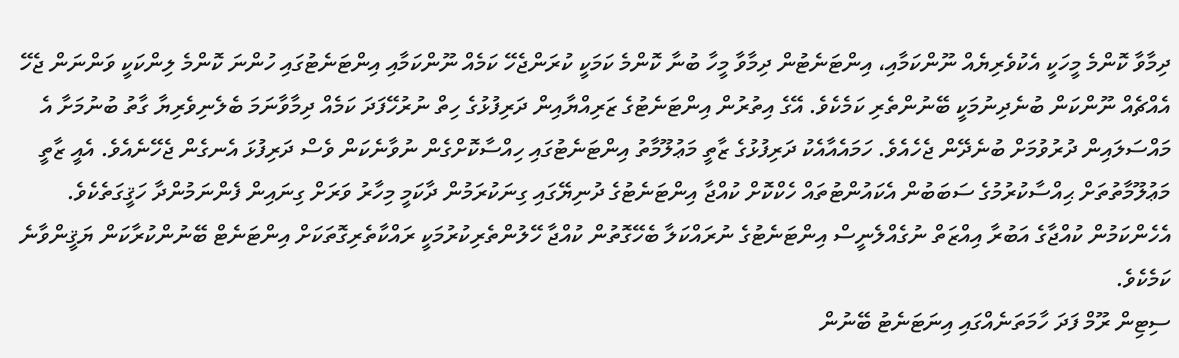ދިމާވާ ކޮންމެ މީހަކީ އެކުވެރިޔެއް ނޫންކަމާއި، އިންޓަނެޓުން ދިމާވާ މީހާ ބުނާ ކޮންމެ ކަމަކީ ކުރަންޖެހޭ ކަމެއް ނޫންކަމާއި އިންޓަނެޓުގައި ހުންނަ ކޮންމެ ލިންކަކީ ވަންނަން ޖެހޭ އެއްޗެއް ނޫންކަން ބުނެދިނުމަކީ ބޭނުންތެރި ކަމެކެވެ. އޭގެ އިތުރުން އިންޓަނެޓުގެ ޒަރިއްޔާއިން ދަރިފުޅުގެ ހިތް ނުރުހޭފަދަ ކަމެއް ދިމާވާނަމަ ބެލެނިވެރިޔާ ގާތު ބުނުމަށާ އެ މައްސަލައިން ދުރުވުމަށް ބުނެދޭން ޖެހެއެވެ. ހަމައެއާއެކު ދަރިފުޅުގެ ޒާތީ މަޢުލޫމާތު އިންޓަނެޓުގައި ހިއްސާކޮށްގެން ނުވާނެކަން ވެސް ދަރިފުޅަ އެނގެން ޖެހޭނެއެވެ. އެއީ ޒާތީ މަޢުލޫމާތުތަށް ޙިއްސާކުރުމުގެ ސަބަބުން އެކައުންޓުތައް ހެކްކޮށް ކުއްޖާ އިންޓަނެޓުގެ ދުނިޔޭގައި ގިނަކުރަމުން ދާކަމީ މިހާރު ވަރަށް ގިނައިން ފެންނަމުންދާ ހަޤީގަތެކެވެ. އެހެންކަމުން ކުއްޖާގެ އަބުރާ އިއްޒަތް ނުގެއްލެނީސް އިންޓަނެޓުގެ ނުރައްކަލާ ބެހޭގޮތުން ކުއްޖާ ހޭލުންތެރިކުރުމަކީ ރައްކާތެރިގޮތަކަށް އިންޓަނެޓް ބޭނުންކުރާކަން ޔަޤީންވާނެ ކަމެކެވެ.
ސިޓިން ރޫމް ފަދަ ހާމަތަނެއްގައި އިނަޓަނެޓު ބޭނުން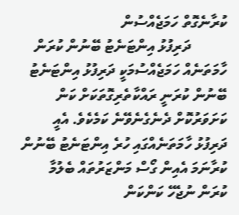ކުރާނެގޮތް ހަމަޖެއްސުން
          ދަރިފުޅު އިންޓަނެޓު ބޭނުން ކުރަން ހާމަތަނެއް ހަމަޖެއްސުމަކީ ދަރިފުޅު އިންޓަނެޓު ބޭނުން ކުރަނީ ރައްކާތެރިގޮތަކަށް ކަން ކަށަވަރުކޮށް ދެނެގެނެވޭނެ ކަމެކެވެ. އެއީ ދަރިފުޅު ހާމަތަނެއްގައި ހުރެ އިންޓަނެޓު ބޭނުން ކުރާނަމަ އެއިން ގޯސް މަންޒަރުތައް ބެލުމާ ކުރަން ނުޖެހޭ ކަންކަން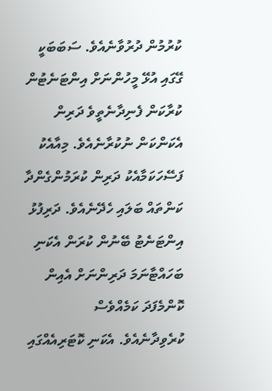ކުރުމުން ދުރުވާނެއެވެ. ސަބަބަކީ ގޭގައި އުޅޭ މީހުންނަށް އިންޓަނެޓުން ކުރާކަން ފެނިދާނެތީވެ ދަރިން އެކަންކަން ނުކުރާނެއެވެ. މިއާއެކު ފަސޭހަކަމާއެކު ދަރިން ކުރަމުންގެންދާ ކަންތައް ބަލައި ހެދޭނެއެވެ. ދަރިފުޅު އިންޓަނެޓު ބޭނުން ކުރަން އެކަނި ބަހައްޓާނަމަ ދަރިންނަށް އެއިން ކޮންމެފަދަ ކަމެއްވެސް ކުރެވިދާނެއެވެ. އެކަނި ކޮޓަރިއެއްގައި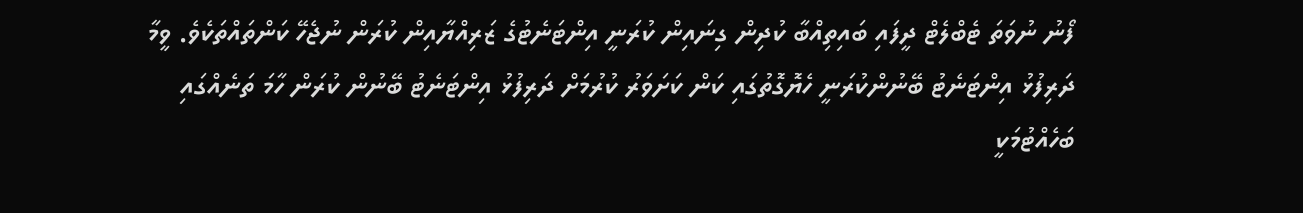ފޯނު ނުވަތަ ޓެބްލެޓް ދީފައި ބައިތިއްބާ ކުދިން ގިނައިން ކުރަނީ އިންޓަނެޓުގެ ޒަރިއްޔާއިން ކުރަން ނުޖެހޭ ކަންތައްތަކެވެ. ވީމާ ދަރިފުޅު އިންޓަނެޓު ބޭނުންކުރަނީ ހެޔޮގޮތުގައި ކަން ކަށަވަރު ކުރުމަށް ދަރިފުޅު އިންޓަނެޓު ބޭނުން ކުރަން ހާމަ ތަނެއްގައި ބަހެއްޓުމަކީ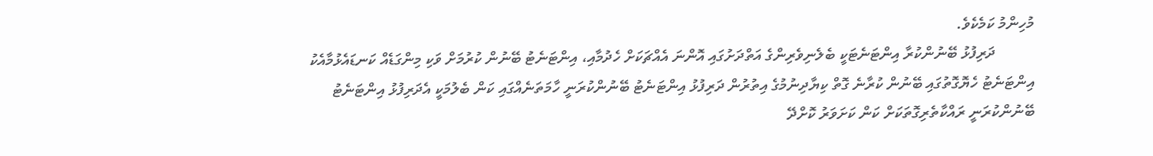މުހިންމު ކަމެކެވެ.
          ދަރިފުޅު ބޭނުންކުރާ އިންޓަނެޓަކީ ބެލެނިވެރިންގެ އަތްދަށުގައި އޮންނަ އެއްޗަކަށް ހެދުމާއި، އިންޓަނެޓު ބޭނުން ކުރުމަށް ވަކި މިންގަޑެއް ކަނޑައެޅުމާއެކު އިންޓަނެޓު ހެޔޮގޮތުގައި ބޭނުން ކުރާނެ ގޮތް ކިޔާދިނުމުގެ އިތުރުން ދަރިފުޅު އިންޓަނެޓު ބޭނުންކުރަނީ ހާމަތަނެއްގައި ކަން ބެލުމަކީ އެދަރިފުޅު އިންޓަނެޓު ބޭނުންކުރަނީ ރައްކާތެރިގޮތަކަށް ކަން ކަށަވަރު ކޮށްދޭ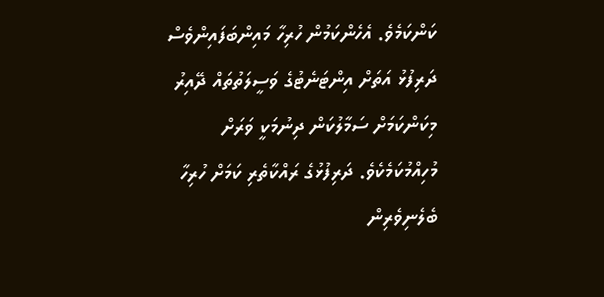ކަންކަމެވެ. އެހެންކަމުން ހުރިހާ މައިންބަފައިންވެސް ދަރިފުޅު އަތަށް އިންޓަނެޓުގެ ވަސީލަތުތައް ދޭއިރު މިކަންކަމަށް ސަމާލުކަން ދިނުމަކީ ވަރަށް މުހިއްމުކަމެކެވެ. ދަރިފުޅުގެ ރައްކާތެރި ކަމަށް ހުރިހާ ބެލެނިވެރިން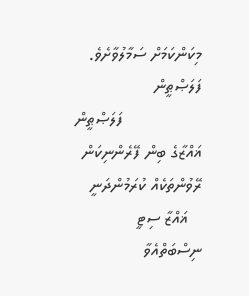މިކަންކަމަށް ސަމާލުވާށެވެ.
ފަލަޞްޠީން
                 ފަލަޞްޠީން
ޣައްޒާގެ ބިން ފޭރެންނިކަން ރޭވުންތަކެއް ކުރަމުންދަނީ
   ޣައްޒާ ސިޓީ ނިސްބަތްއެވާ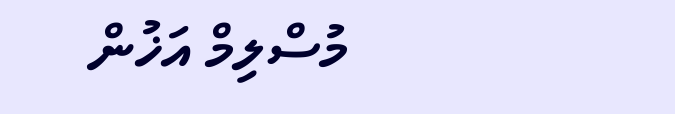މުސްލިމް އަޚުން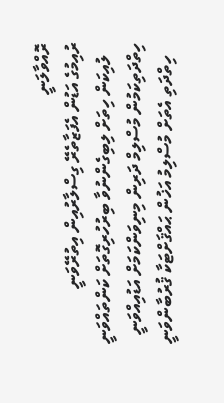ރޮއްވާލަނީ
ރުއިމުގެ އަޑުން އެފަޒާތެރޭ ގިސްލާރުއިން އިތުރޭވަނީ
   ލުއިކަން ހިތަށް ލިބިގެންނުވާ ބިރުހުރިގޮތަށް ކަންތައްވަނީ
ހިތްދަތިކަމުން މުސްލިމް ދަރިން މިނިވަންކަމަށް އަޑުއިއްވަނީ
   ހިތްދަތި އެތަށް މުސްލިމު އަޚުން ޙައްޤަށްޓަކާ ޤުރުބާންވަނީ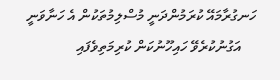ހަނގުރާމައޭ ކުރަމުންދަނީ މުސްލިމުތަކުން އެ ހަނާވަނީ
    އަގުނުކުރެވޭ ހައިހޫނުކަން ކުރިމަތިވެފައި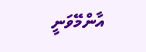އާންމޭވަނީ